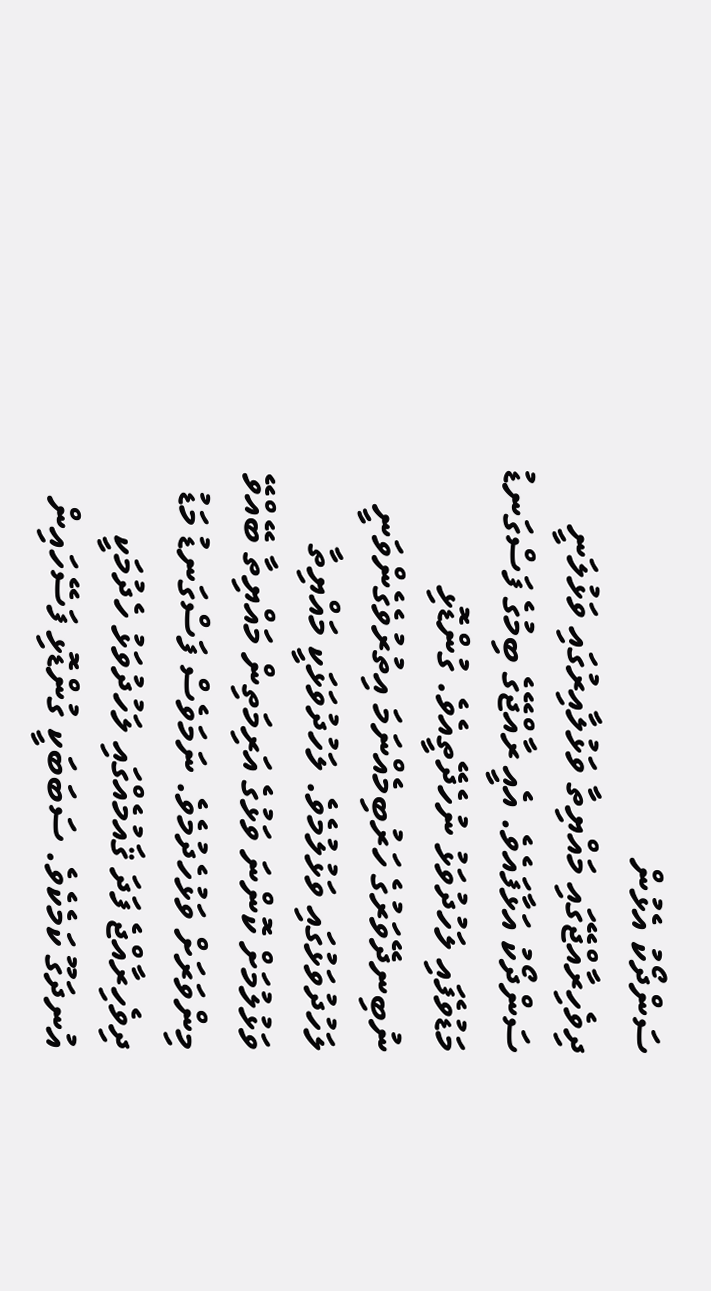ސަންދޯކު އެޅުން
ދިވެހިރާއްޖޭގައި މައްޔިތާ ވަޅުލާއިރުގައި ވަޅުލަނީ ސަންދޯކު އަޅާފައެވެ. އެއީ ރާއްޖޭގެ ބިމުގެ ފަސްގަނޑު މަޑުވެފައި ލަހުދުވަޅު ނުހެދޭތީއެވެ. ގުންޑޮޅި ނުބިނދޭވަރުގެ ހަރުބިމެއްނަމަ އިތުރުވެގެންވަނީ ލަހުދުވަޅުގައި ވަޅުލުމެވެ. ލަހުދުވަޅަކީ މައްޔިތާ ވަޅުލުމަށް ކޮންނަ ވަޅުގެ އަރިމަތިން މައްޔިތާ ބޭއްވޭ މިންވަރަށް ވަޅުހެދުމެވެ. ނަމަވެސް ފަސްގަނޑު މަޑު ދިވެހިރާއްޖެ ފަދަ ޤައުމެއްގައި ލަހުދުވަޅު ހެދުމަކީ އުނދަގޫ ކަމެކެވެ. ސަބަބަކީ ގުންޑޮޅި ފަސޭހައިން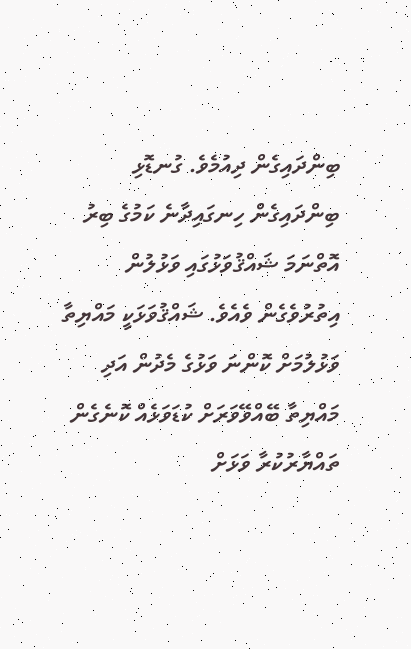ބިންދައިގެން ދިއުމެވެ. ގުނޑޮޅި ބިންދައިގެން ހިނގައިދާނެ ކަމުގެ ބިރު އޮތްނަމަ ޝައްޤުވަޅުގައި ވަޅުލުން އިތުރުވެގެން ވެއެވެ. ޝައްޤުވަޅަކީ މައްޔިތާ ވަޅުލުމަށް ކޮންނަ ވަޅުގެ މެދުން އަދި މައްޔިތާ ބޭއްވޭވަރަށް ކުޑަވަޅެއް ކޮނެގެން ތައްޔާރުކުރާ ވަޅަށް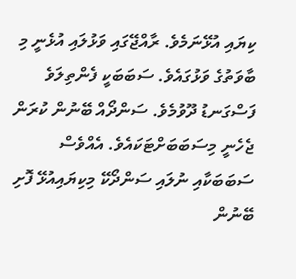ކިޔައި އުޅޭނަމެވެ. ރާއްޖޭގައި ވަޅުލައި އުޅެނީ މި ބާވަތުގެ ވަޅުގައެވެ. ސަބަބަކީ ފެންތިލަވެ ފަސްގަނޑު ދޫވުމެވެ. ސަންދޯއް ބޭނުން ކުރަން ޖެހެނީ މިސަބަބަށްޓަކައެވެ. އެއްވެސް ސަބަބަކާއި ނުލައި ސަންދޯކޭ މިކިޔައިއުޅޭ ފޮށި ބޭނުން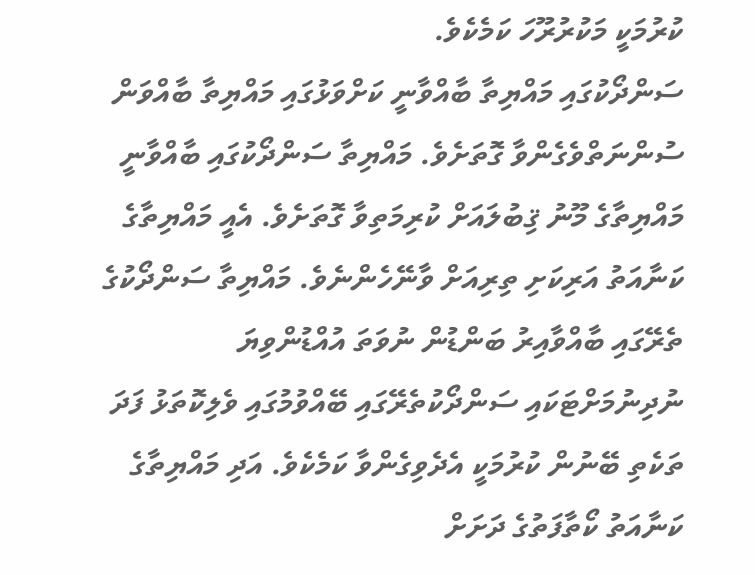ކުރުމަކީ މަކުރުރޫހަ ކަމެކެވެ.
ސަންދޯކުގައި މައްޔިތާ ބާއްވާނީ ކަށްވަޅުގައި މައްޔިތާ ބާއްވަން ސުންނަތްވެގެންވާ ގޮތަށެވެ. މައްޔިތާ ސަންދޯކުގައި ބާއްވާނީ މައްޔިތާގެ މޫނު ޤިބުލައަށް ކުރިމަތިވާ ގޮތަށެވެ. އެއީ މައްޔިތާގެ ކަނާއަތު އަރިކަށި ތިރިއަށް ވާނޭހެންނެވެ. މައްޔިތާ ސަންދޯކުގެ ތެރޭގައި ބާއްވާއިރު ބަންޑުން ނުވަތަ އުއްޑުންވިޔަ ނުދިނުމަށްޓަކައި ސަންދޯކުތެރޭގައި ބޭއްވުމުގައި ވެލިކޮތަޅު ފަދަ ތަކެތި ބޭނުން ކުރުމަކީ އެދެވިގެންވާ ކަމެކެވެ. އަދި މައްޔިތާގެ ކަނާއަތު ކޯތާފަތުގެ ދަށަށް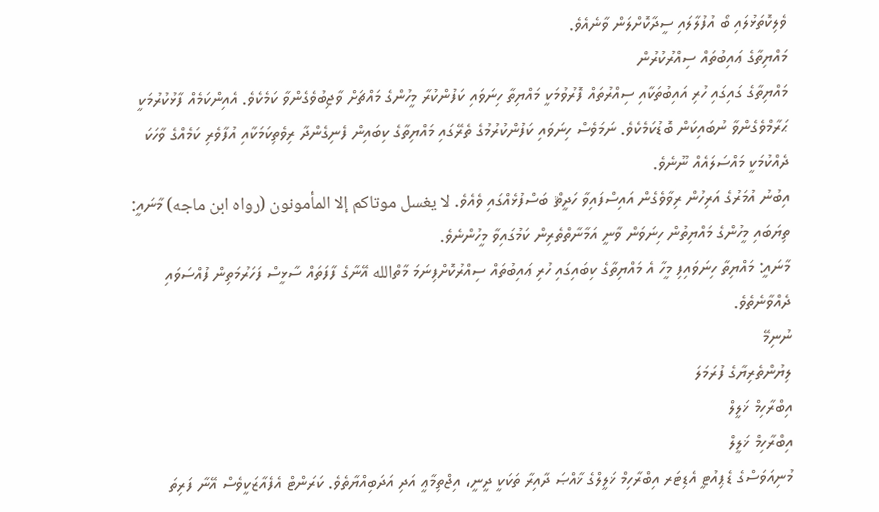ވެލިކޮތަޅުލައި ބޯ އުފުލާލައި ސީދާކޮށްލަން ވާނެއެވެ.
މައްޔިތާގެ ޢައިބުތައް ސިއްރުކުރުން
މައްޔިތާގެ ގައިގައި ހުރި އައިބުތަކާއި ސިއްރުތައް ފޮރުވުމަކީ މައްޔިތާ ހިނަވައި ކަފުންކުރާ މީހުންގެ މައްޗަށް ވާޖިބުވެގެންވާ ކަމެކެވެ. އެއިންކަމެއް ފާޅުކުރުމަކީ ޙަރާމްވެގެންވާ ނުބައިކަން ބޮޑުކަމެކެވެ. ނަމަވެސް ހިނަވައި ކަފުންކުރުމުގެ ތެރޭގައި މައްޔިތާގެ ކިބައިން ފެނިގެންދާ ރިވެތިކަމަކާއި އުފާވެރި ކަމެއްގެ ވާހަކަ ދެއްކުމަކީ މައްސަލައެއް ނޫނެވެ.
އިބުނު އުމަރުގެ އަރިހުން ރިވާވެގެން އައިސްފައިވާ ހަދީޘް ބަސްފުޅެއްގައި ވެއެވެ. لا يغسل موتاكم إلا المأمونون (رواه ابن ماجه) މާނައީ: ތިޔަބައި މީހުންގެ މައްޔިތުން ހިނަވަން ވާނީ އަމާނާތްތެރިން ކަމުގައިވާ މީހުންނެވެ.
މާނައީ: މައްޔިތާ ހިނަވައިފި މީހާ އެ މައްޔިތާގެ ކިބައިގައި ހުރި ޢައިބުތައް ސިއްރުކޮށްފިނަމަ މާތްالله އޭނާގެ ފާފަތައް ސާޅީސް ފަހަރުމަތިން ފުއްސަވައި ދެއްވާނެތެވެ.
ނުނިމޭ
ލިޔުންތެރިޔާގެ ފުރަމަލަ
އިބްރާހިމް ޚަލީލް
އިބްރާހިމް ޚަލީލް
މުނިއަވަސްގެ ޑެޕިއުޓީ އެޑިޓަރ އިބްރާހިމް ޚަލީލްގެ ޚާއްޞަ ދާއިރާ ތަކަކީ ދީނީ، އިޖްތިމާޢީ އަދި އަދަބިއްޔާތެވެ. ކަރަންޓް އެފެއާޒަކީވެސް އޭނާ ފަރިތަ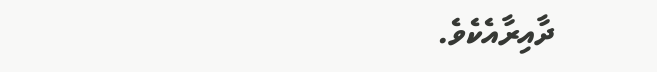ދާއިރާއެކެވެ.